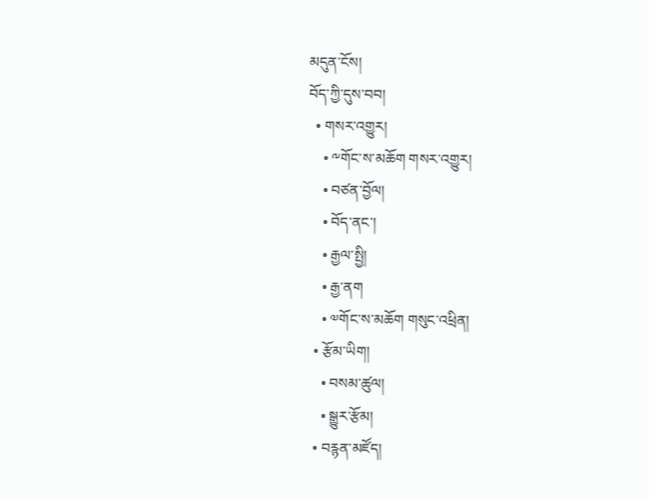མདུན་ངོས།
བོད་ཀྱི་དུས་བབ།
  • གསར་འགྱུར།
    • ༸གོང་ས་མཆོག གསར་འགྱུར།
    • བཙན་བྱོལ།
    • བོད་ནང་།
    • རྒྱལ་སྤྱི།
    • རྒྱ་ནག
    • ༧གོང་ས་མཆོག གསུང་འཕྲིན།
  • རྩོམ་ཡིག།
    • བསམ་ཚུལ།
    • སྒྱུར་རྩོམ།
  • བརྙན་མཛོད།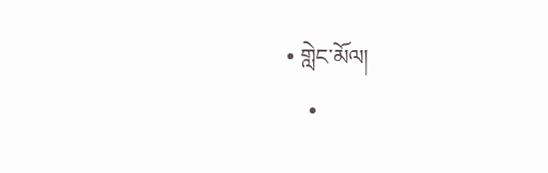• གླེང་མོལ།
    •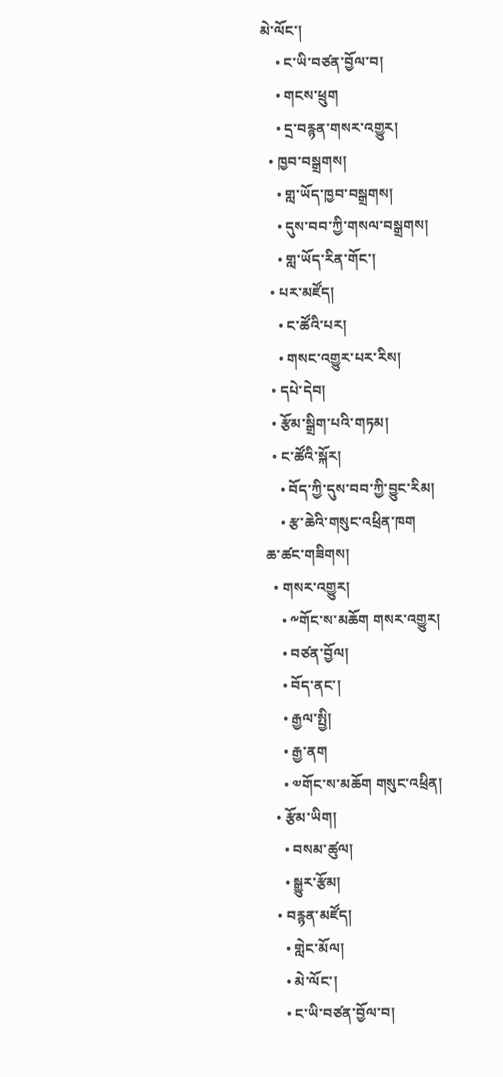མེ་ལོང་།
    • ང་ཡི་བཙན་བྱོལ་བ།
    • གངས་ཕྲུག
    • དྲ་བརྙན་གསར་འགྱུར།
  • ཁྱབ་བསྒྲགས།
    • གླ་ཡོད་ཁྱབ་བསྒྲགས།
    • དུས་བབ་ཀྱི་གསལ་བསྒྲགས།
    • གླ་ཡོད་རིན་གོང་།
  • པར་མཛོད།
    • ང་ཚོའི་པར།
    • གསང་འགྱུར་པར་རིས།
  • དཔེ་དེབ།
  • རྩོམ་སྒྲིག་པའི་གཏམ།
  • ང་ཚོའི་སྐོར།
    • བོད་ཀྱི་དུས་བབ་ཀྱི་བྱུང་རིམ།
    • རྩ་ཆེའི་གསུང་འཕྲིན་ཁག
ཆ་ཚང་གཟིགས།
  • གསར་འགྱུར།
    • ༸གོང་ས་མཆོག གསར་འགྱུར།
    • བཙན་བྱོལ།
    • བོད་ནང་།
    • རྒྱལ་སྤྱི།
    • རྒྱ་ནག
    • ༧གོང་ས་མཆོག གསུང་འཕྲིན།
  • རྩོམ་ཡིག།
    • བསམ་ཚུལ།
    • སྒྱུར་རྩོམ།
  • བརྙན་མཛོད།
    • གླེང་མོལ།
    • མེ་ལོང་།
    • ང་ཡི་བཙན་བྱོལ་བ།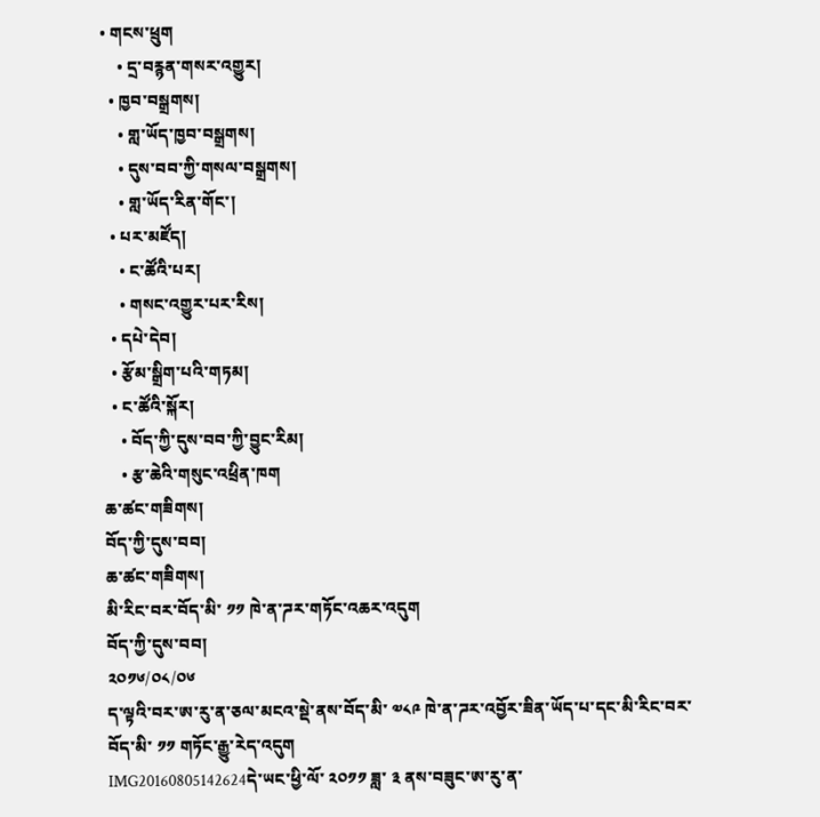• གངས་ཕྲུག
    • དྲ་བརྙན་གསར་འགྱུར།
  • ཁྱབ་བསྒྲགས།
    • གླ་ཡོད་ཁྱབ་བསྒྲགས།
    • དུས་བབ་ཀྱི་གསལ་བསྒྲགས།
    • གླ་ཡོད་རིན་གོང་།
  • པར་མཛོད།
    • ང་ཚོའི་པར།
    • གསང་འགྱུར་པར་རིས།
  • དཔེ་དེབ།
  • རྩོམ་སྒྲིག་པའི་གཏམ།
  • ང་ཚོའི་སྐོར།
    • བོད་ཀྱི་དུས་བབ་ཀྱི་བྱུང་རིམ།
    • རྩ་ཆེའི་གསུང་འཕྲིན་ཁག
ཆ་ཚང་གཟིགས།
བོད་ཀྱི་དུས་བབ།
ཆ་ཚང་གཟིགས།
མི་རིང་བར་བོད་མི་ ༡༡ ཁེ་ན་ཌར་གཏོང་འཆར་འདུག
བོད་ཀྱི་དུས་བབ།
༢༠༡༦/༠༨/༠༦
ད་ལྟའི་བར་ཨ་རུ་ན་ཅལ་མངའ་སྡེ་ནས་བོད་མི་ ༧༨༩ ཁེ་ན་ཌར་འབྱོར་ཟིན་ཡོད་པ་དང་མི་རིང་བར་བོད་མི་ ༡༡ གཏོང་རྒྱུ་རེད་འདུག
IMG20160805142624དེ་ཡང་ཕྱི་ལོ་ ༢༠༡༡ ཟླ་ ༣ ནས་བཟུང་ཨ་རུ་ན་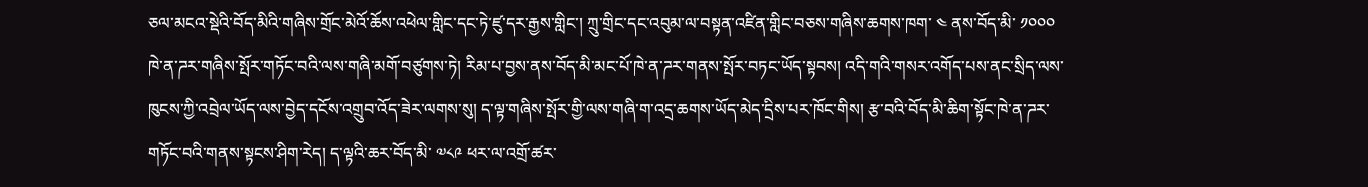ཅལ་མངའ་སྡེའི་བོད་མིའི་གཞིས་གྲོང་མེའོ་ཆོས་འཕེལ་གླིང་དང་ཏེ་ཛུ་དར་རྒྱས་གླིང་། ཀྲུ་གྲིང་དང་འབུམ་ལ་བསྟན་འཛིན་གླིང་བཅས་གཞིས་ཆགས་ཁག་ ༤ ནས་བོད་མི་ ༡༠༠༠ ཁེ་ན་ཌར་གཞིས་སྤོར་གཏོང་བའི་ལས་གཞི་མགོ་བཙུགས་ཏེ། རིམ་པ་བྱས་ནས་བོད་མི་མང་པོ་ཁེ་ན་ཌར་གནས་སྤོར་བཏང་ཡོད་སྟབས། འདི་གའི་གསར་འགོད་པས་ནང་སྲིད་ལས་ཁུངས་ཀྱི་འབྲེལ་ཡོད་ལས་བྱེད་དངོས་འགྲུབ་འོད་ཟེར་ལགས་སུ། ད་ལྟ་གཞིས་སྤོར་གྱི་ལས་གཞི་ག་འདྲ་ཆགས་ཡོད་མེད་དྲིས་པར་ཁོང་གིས། རྩ་བའི་བོད་མི་ཆིག་སྟོང་ཁེ་ན་ཌར་གཏོང་བའི་གནས་སྟངས་ཤིག་རེད། ད་ལྟའི་ཆར་བོད་མི་ ༧༨༩ ཕར་ལ་འགྲོ་ཚར་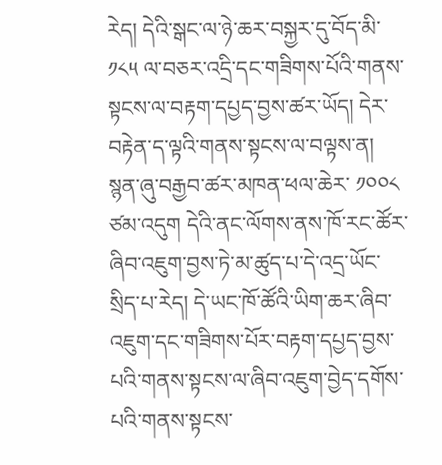རེད། དེའི་སྒང་ལ་ཉེ་ཆར་བསྐྱར་དུ་བོད་མི་ ༡༨༥ ལ་བཅར་འདྲི་དང་གཟིགས་པོའི་གནས་སྟངས་ལ་བརྟག་དཔྱད་བྱས་ཚར་ཡོད། དེར་བརྟེན་ད་ལྟའི་གནས་སྟངས་ལ་བལྟས་ན། སྙན་ཞུ་བརྒྱབ་ཚར་མཁན་ཕལ་ཆེར་ ༡༠༠༨ ཙམ་འདུག དེའི་ནང་ལོགས་ནས་ཁོ་རང་ཚོར་ཞིབ་འཇུག་བྱས་ཏེ་མ་ཚུད་པ་དེ་འདྲ་ཡོང་སྲིད་པ་རེད། དེ་ཡང་ཁོ་ཚོའི་ཡིག་ཆར་ཞིབ་འཇུག་དང་གཟིགས་པོར་བརྟག་དཔྱད་བྱས་པའི་གནས་སྟངས་ལ་ཞིབ་འཇུག་བྱེད་དགོས་པའི་གནས་སྟངས་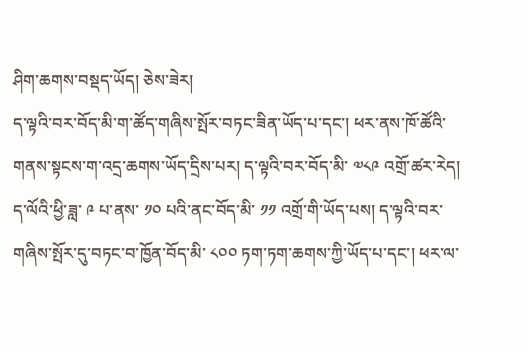ཤིག་ཆགས་བསྡད་ཡོད། ཅེས་ཟེར།
ད་ལྟའི་བར་བོད་མི་ག་ཚོད་གཞིས་སྤོར་བཏང་ཟིན་ཡོད་པ་དང་། ཕར་ནས་ཁོ་ཚོའི་གནས་སྟངས་ག་འདྲ་ཆགས་ཡོད་དྲིས་པར། ད་ལྟའི་བར་བོད་མི་ ༧༨༩ འགྲོ་ཚར་རེད། ད་ལོའི་ཕྱི་ཟླ་ ༩ པ་ནས་ ༡༠ པའི་ནང་བོད་མི་ ༡༡ འགྲོ་གི་ཡོད་པས། ད་ལྟའི་བར་གཞིས་སྤོར་དུ་བཏང་བ་ཁྱོན་བོད་མི་ ༨༠༠ ཏག་ཏག་ཆགས་ཀྱི་ཡོད་པ་དང་། ཕར་ལ་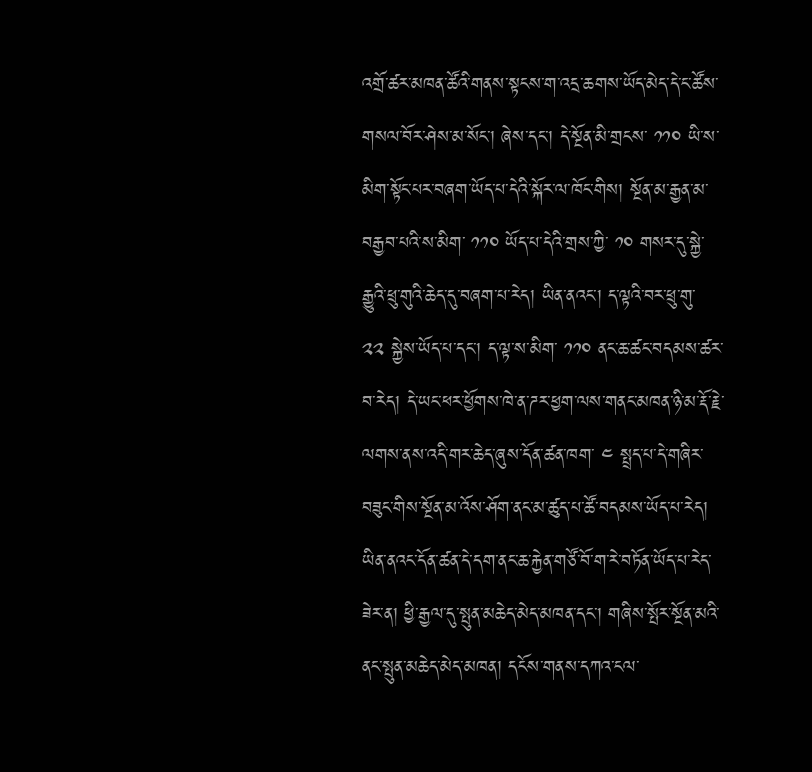འགྲོ་ཚར་མཁན་ཚོའི་གནས་སྟངས་ག་འདྲ་ཆགས་ཡོད་མེད་དེ་ང་ཚོས་གསལ་བོར་ཤེས་མ་སོང་། ཞེས་དང་། དེ་སྔོན་མི་གྲངས་ ༡༡༠ ཡི་ས་མིག་སྟོང་པར་བཞག་ཡོད་པ་དེའི་སྐོར་ལ་ཁོང་གིས། སྔོན་མ་རྒྱན་མ་བརྒྱབ་པའི་ས་མིག་ ༡༡༠ ཡོད་པ་དེའི་གྲས་ཀྱི་ ༡༠ གསར་དུ་སྐྱེ་རྒྱུའི་ཕྲུ་གུའི་ཆེད་དུ་བཞག་པ་རེད། ཡིན་ནའང་། ད་ལྟའི་བར་ཕྲུ་གུ་ ༢༢ སྐྱེས་ཡོད་པ་དང་། ད་ལྟ་ས་མིག་ ༡༡༠ ནང་ཆ་ཚང་བདམས་ཚར་བ་རེད། དེ་ཡང་ཕར་ཕྱོགས་ཁེ་ན་ཌར་ཕྱག་ལས་གནང་མཁན་ཉི་མ་རྡོ་རྗེ་ལགས་ནས་འདི་གར་ཆེད་ཞུས་དོན་ཚན་ཁག་ ༤ སྤྲད་པ་དེ་གཞིར་བཟུང་གིས་སྔོན་མ་འོས་ཤོག་ནང་མ་ཚུད་པ་ཚོ་བདམས་ཡོད་པ་རེད། ཡིན་ནའང་དོན་ཚན་དེ་དག་ནང་ཆ་རྐྱེན་གཙོ་བོ་ག་རེ་བཏོན་ཡོད་པ་རེད་ཟེར་ན། ཕྱི་རྒྱལ་དུ་སྤུན་མཆེད་མེད་མཁན་དང་། གཞིས་སྤོར་སྔོན་མའི་ནང་སྤུན་མཆེད་མེད་མཁན། དངོས་གནས་དཀའ་ངལ་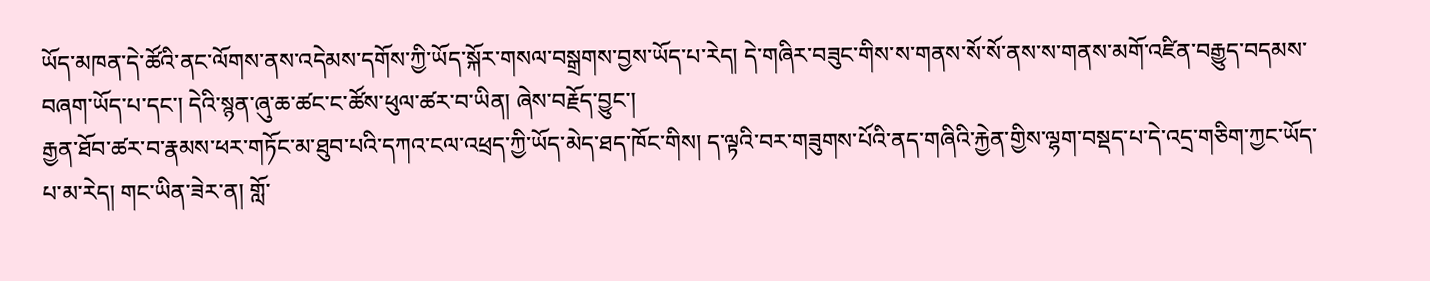ཡོད་མཁན་དེ་ཚོའི་ནང་ལོགས་ནས་འདེམས་དགོས་ཀྱི་ཡོད་སྐོར་གསལ་བསྒྲགས་བྱས་ཡོད་པ་རེད། དེ་གཞིར་བཟུང་གིས་ས་གནས་སོ་སོ་ནས་ས་གནས་མགོ་འཛིན་བརྒྱུད་བདམས་བཞག་ཡོད་པ་དང་། དེའི་སྙན་ཞུ་ཆ་ཚང་ང་ཚོས་ཕུལ་ཚར་བ་ཡིན། ཞེས་བརྗོད་བྱུང་།
རྒྱན་ཐོབ་ཚར་བ་རྣམས་ཕར་གཏོང་མ་ཐུབ་པའི་དཀའ་ངལ་འཕྲད་ཀྱི་ཡོད་མེད་ཐད་ཁོང་གིས། ད་ལྟའི་བར་གཟུགས་པོའི་ནད་གཞིའི་རྐྱེན་གྱིས་ལྷག་བསྡད་པ་དེ་འདྲ་གཅིག་ཀྱང་ཡོད་པ་མ་རེད། གང་ཡིན་ཟེར་ན། གློ་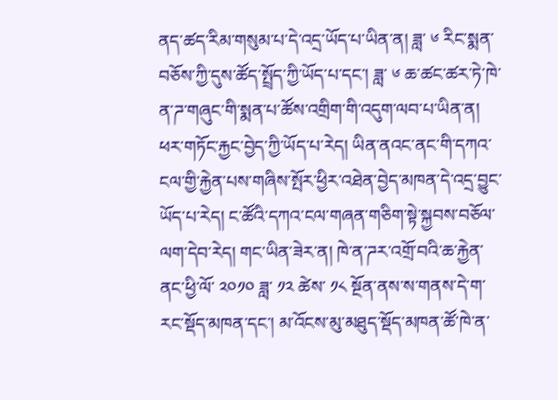ནད་ཚད་རིམ་གསུམ་པ་དེ་འདྲ་ཡོད་པ་ཡིན་ན། ཟླ་ ༦ རིང་སྨན་བཅོས་ཀྱི་དུས་ཚོད་སྤྲོད་ཀྱི་ཡོད་པ་དང་། ཟླ་ ༦ ཆ་ཚང་ཚར་ཏེ་ཁེ་ན་ཌ་གཞུང་གི་སྨན་པ་ཚོས་འགྲིག་གི་འདུག་ལབ་པ་ཡིན་ན། ཕར་གཏོང་རྐྱང་བྱེད་ཀྱི་ཡོད་པ་རེད། ཡིན་ནའང་ནང་གི་དཀའ་ངལ་གྱི་རྐྱེན་པས་གཞིས་སྤོར་ཕྱིར་འཐེན་བྱེད་མཁན་དེ་འདྲ་བྱུང་ཡོད་པ་རེད། ང་ཚོའི་དཀའ་ངལ་གཞན་གཅིག་སྟེ་སྐྱབས་བཅོལ་ལག་དེབ་རེད། གང་ཡིན་ཟེར་ན། ཁེ་ན་ཌར་འགྲོ་བའི་ཆ་རྐྱེན་ནང་ཕྱི་ལོ་ ༢༠༡༠ ཟླ་ ༡༢ ཚེས་ ༡༨ སྔོན་ནས་ས་གནས་དེ་ག་རང་སྡོད་མཁན་དང་། མ་འོངས་མུ་མཐུད་སྡོད་མཁན་ཚོ་ཁེ་ན་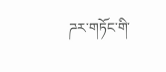ཌར་གཏོང་གི་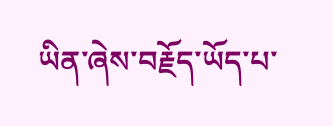ཡིན་ཞེས་བརྗོད་ཡོད་པ་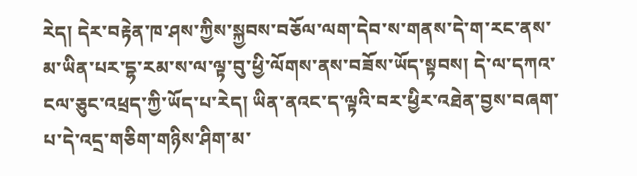རེད། དེར་བརྟེན་ཁ་ཤས་ཀྱིས་སྐྱབས་བཅོལ་ལག་དེབ་ས་གནས་དེ་ག་རང་ནས་མ་ཡིན་པར་དྷ་རམ་ས་ལ་ལྟ་བུ་ཕྱི་ལོགས་ནས་བཟོས་ཡོད་སྟབས། དེ་ལ་དཀའ་ངལ་ཅུང་འཕྲད་ཀྱི་ཡོད་པ་རེད། ཡིན་ནའང་ད་ལྟའི་བར་ཕྱིར་འཐེན་བྱས་བཞག་པ་དེ་འདྲ་གཅིག་གཉིས་ཤིག་མ་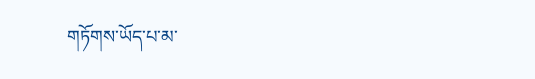གཏོགས་ཡོད་པ་མ་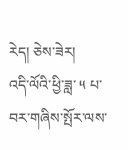རེད། ཅེས་ཟེར།
འདི་ལོའི་ཕྱི་ཟླ་ ༥ པ་བར་གཞིས་སྤོར་ལས་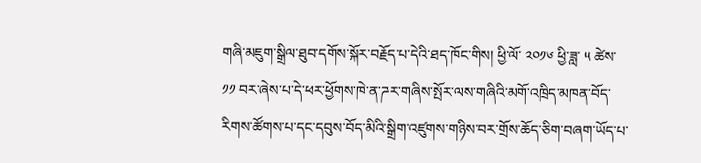གཞི་མཇུག་སྒྲིལ་ཐུབ་དགོས་སྐོར་བརྗོད་པ་དེའི་ཐད་ཁོང་གིས། ཕྱི་ལོ་ ༢༠༡༦ ཕྱི་ཟླ་ ༥ ཚེས་ ༡༡ བར་ཞེས་པ་དེ་ཕར་ཕྱོགས་ཁེ་ན་ཌར་གཞིས་སྤོར་ལས་གཞིའི་མགོ་འཁྲིད་མཁན་བོད་རིགས་ཚོགས་པ་དང་དབུས་བོད་མིའི་སྒྲིག་འཛུགས་གཉིས་བར་གྲོས་ཆོད་ཅིག་བཞག་ཡོད་པ་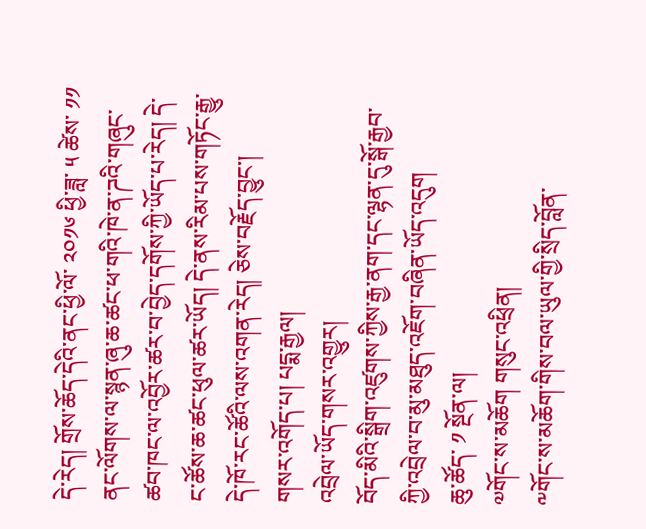དེ་རེད། གྲོས་ཆོད་དེའི་ནང་ཕྱི་ལོ་ ༢༠༡༦ ཕྱི་ཟླ་ ༥ ཚེས་ ༡༡ ནང་ལོགས་ལ་སྙན་ཞུ་ཆ་ཚང་ཕ་གའི་ཁེ་ན་ཌའི་གཞུང་ཚབ་ཁང་ལ་འབྱོར་ཚར་བ་བྱེད་དགོས་ཀྱི་ཡོད་པ་རེད། དེ་ང་ཚོས་ཆ་ཚང་ཕུལ་ཚར་ཡོད། དེ་ནས་རིམ་པས་གཏོང་རྒྱུ་དེ་ཁོ་རང་ཚོའི་ལས་འགན་རེད། ཅེས་བརྗོད་བྱུང་།
གསར་འགོད་པ། པདྨ་རྒྱལ།
འབྲེལ་ཡོད་གསར་འགྱུར།
བོད་མིའི་སྒྲིག་འཛུགས་ཀྱིས་རྒྱ་ནག་དང་ལྷན་དུ་སྒོ་རྒྱབ་ཀྱི་འབྲེལ་བ་མུ་མཐུད་འཇོག་བཞིན་ཡོད་འདུག
ཆུ་ཚོད་ ༡ སྔོན་ལ།
༧གོང་ས་མཆོག གསུང་འཕྲིན།
༸གོང་ས་མཆོག་གིས་བལ་ཡུལ་གྱི་སྲིད་བློན་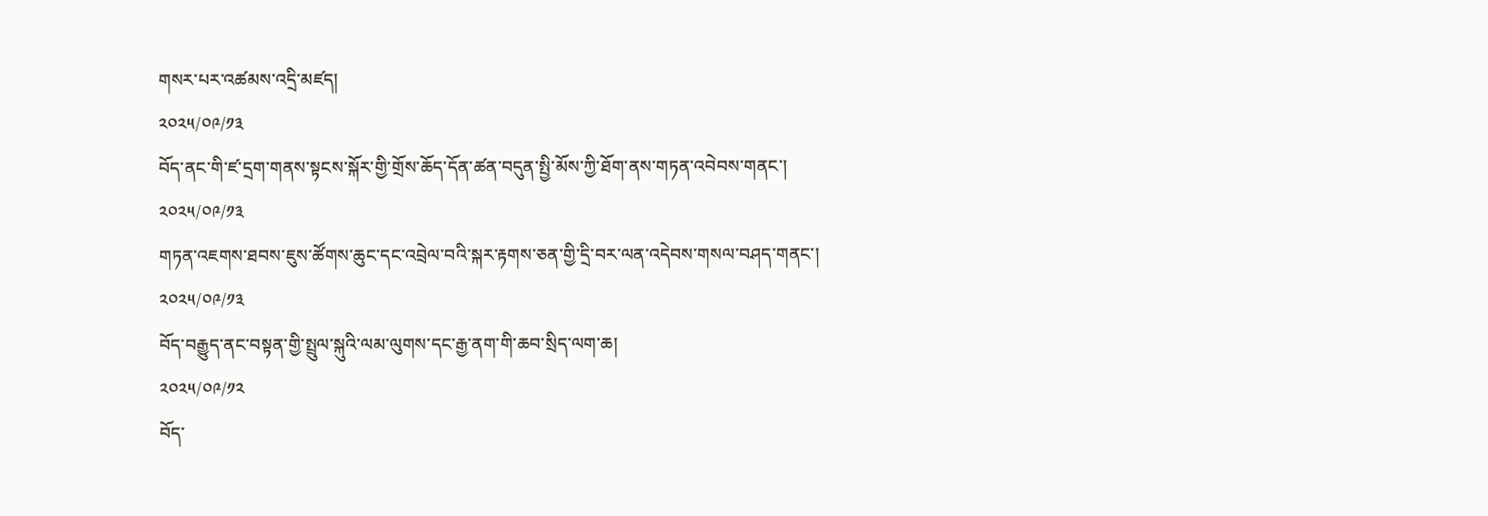གསར་པར་འཚམས་འདྲི་མཛད།
༢༠༢༥/༠༩/༡༣
བོད་ནང་གི་ཛ་དྲག་གནས་སྟངས་སྐོར་གྱི་གྲོས་ཆོད་དོན་ཚན་བདུན་སྤྱི་མོས་ཀྱི་ཐོག་ནས་གཏན་འབེབས་གནང་།
༢༠༢༥/༠༩/༡༣
གཏན་འཇགས་ཐབས་ཇུས་ཚོགས་ཆུང་དང་འབྲེལ་བའི་སྐར་རྟགས་ཅན་གྱི་དྲི་བར་ལན་འདེབས་གསལ་བཤད་གནང་།
༢༠༢༥/༠༩/༡༣
བོད་བརྒྱུད་ནང་བསྟན་གྱི་སྤྲུལ་སྐུའི་ལམ་ལུགས་དང་རྒྱ་ནག་གི་ཆབ་སྲིད་ལག་ཆ།
༢༠༢༥/༠༩/༡༢
བོད་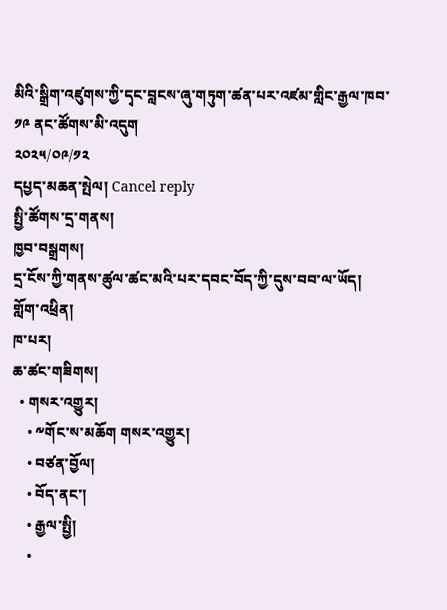མིའི་སྒྲིག་འཛུགས་ཀྱི་དྭང་བླངས་ཞུ་གཏུག་ཚན་པར་འཛམ་གླིང་རྒྱལ་ཁབ་ ༡༩ ནང་ཚོགས་མི་འདུག
༢༠༢༥/༠༩/༡༢
དཔྱད་མཆན་སྤེལ། Cancel reply
སྤྱི་ཚོགས་དྲ་གནས།
ཁྱབ་བསྒྲགས།
དྲ་ངོས་ཀྱི་གནས་ཚུལ་ཚང་མའི་པར་དབང་བོད་ཀྱི་དུས་བབ་ལ་ཡོད།
གློག་འཕྲིན།
ཁ་པར།
ཆ་ཚང་གཟིགས།
  • གསར་འགྱུར།
    • ༸གོང་ས་མཆོག གསར་འགྱུར།
    • བཙན་བྱོལ།
    • བོད་ནང་།
    • རྒྱལ་སྤྱི།
    •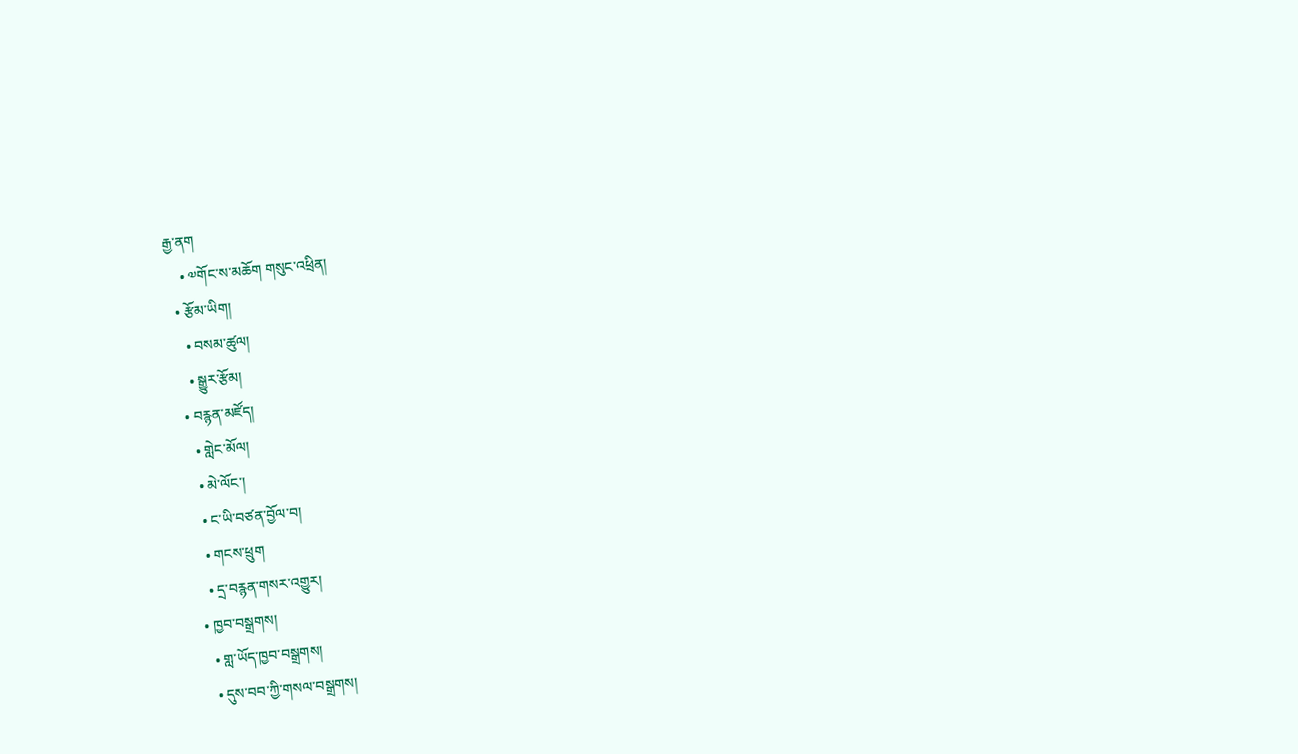རྒྱ་ནག
    • ༧གོང་ས་མཆོག གསུང་འཕྲིན།
  • རྩོམ་ཡིག།
    • བསམ་ཚུལ།
    • སྒྱུར་རྩོམ།
  • བརྙན་མཛོད།
    • གླེང་མོལ།
    • མེ་ལོང་།
    • ང་ཡི་བཙན་བྱོལ་བ།
    • གངས་ཕྲུག
    • དྲ་བརྙན་གསར་འགྱུར།
  • ཁྱབ་བསྒྲགས།
    • གླ་ཡོད་ཁྱབ་བསྒྲགས།
    • དུས་བབ་ཀྱི་གསལ་བསྒྲགས།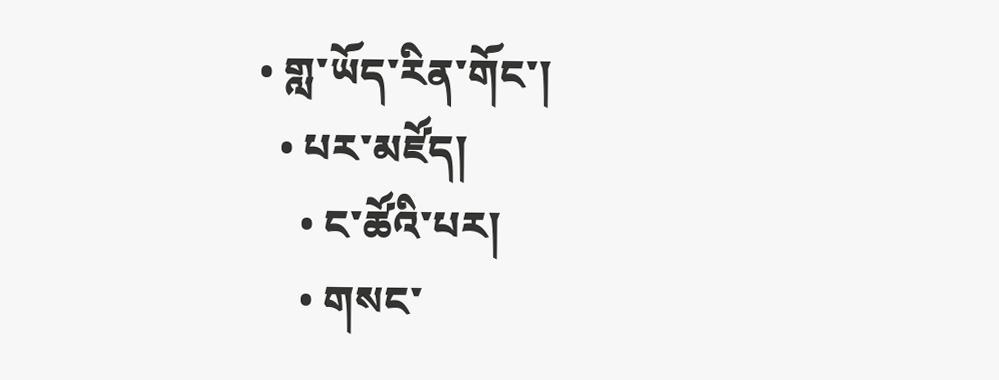• གླ་ཡོད་རིན་གོང་།
  • པར་མཛོད།
    • ང་ཚོའི་པར།
    • གསང་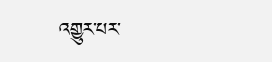འགྱུར་པར་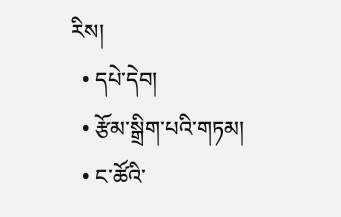རིས།
  • དཔེ་དེབ།
  • རྩོམ་སྒྲིག་པའི་གཏམ།
  • ང་ཚོའི་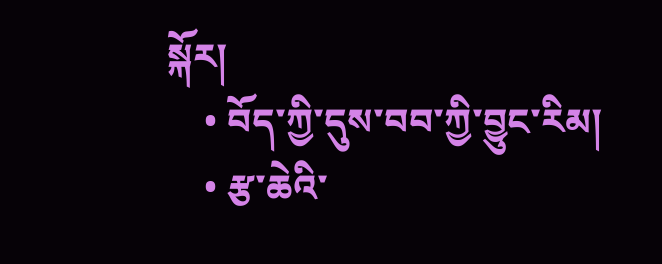སྐོར།
    • བོད་ཀྱི་དུས་བབ་ཀྱི་བྱུང་རིམ།
    • རྩ་ཆེའི་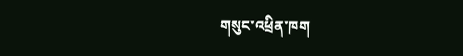གསུང་འཕྲིན་ཁག